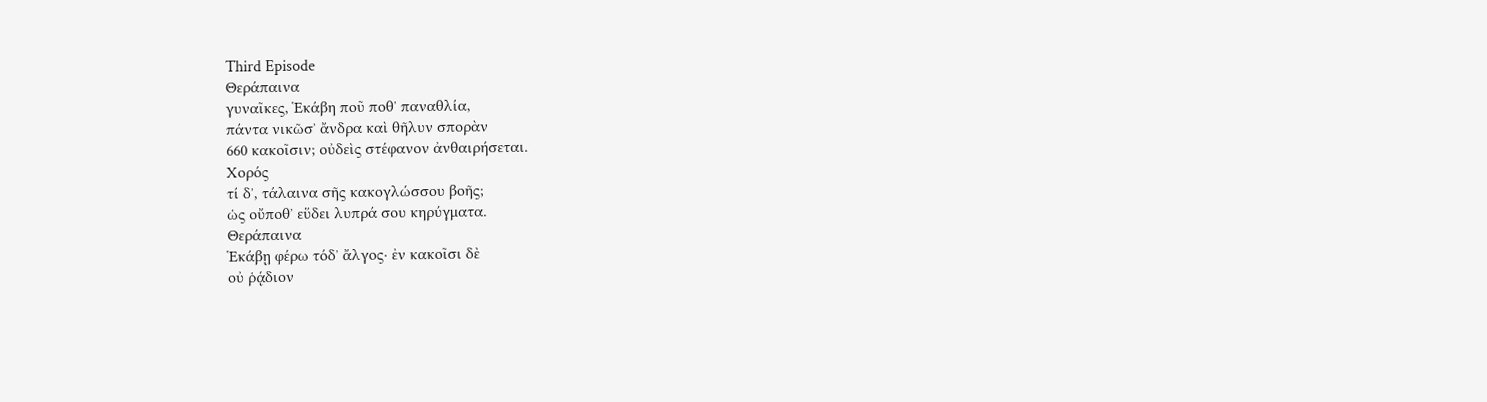Third Episode
Θεράπαινα
γυναῖκες, Ἑκάβη ποῦ ποθʼ παναθλία,
πάντα νικῶσʼ ἄνδρα καὶ θῆλυν σπορὰν
660 κακοῖσιν; οὐδεὶς στέφανον ἀνθαιρήσεται.
Χορός
τί δʼ, τάλαινα σῆς κακογλώσσου βοῆς;
ὡς οὔποθʼ εὕδει λυπρά σου κηρύγματα.
Θεράπαινα
Ἑκάβῃ φέρω τόδʼ ἄλγος· ἐν κακοῖσι δὲ
οὐ ῥᾴδιον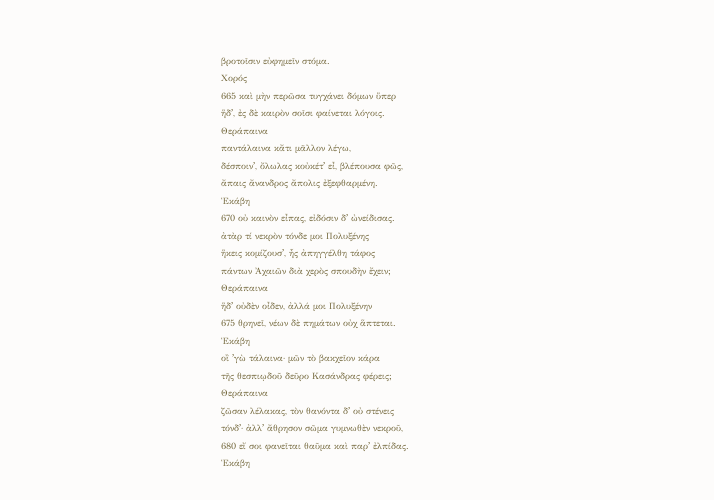βροτοῖσιν εὐφημεῖν στόμα.
Χορός
665 καὶ μὴν περῶσα τυγχάνει δόμων ὕπερ
ἥδʼ, ἐς δὲ καιρὸν σοῖσι φαίνεται λόγοις.
Θεράπαινα
παντάλαινα κἄτι μᾶλλον λέγω,
δέσποινʼ, ὄλωλας κοὐκέτʼ εἶ, βλέπουσα φῶς,
ἄπαις ἄνανδρος ἄπολις ἐξεφθαρμένη.
Ἑκάβη
670 οὐ καινὸν εἶπας, εἰδόσιν δʼ ὠνείδισας.
ἀτὰρ τί νεκρὸν τόνδε μοι Πολυξένης
ἥκεις κομίζουσʼ, ἧς ἀπηγγέλθη τάφος
πάντων Ἀχαιῶν διὰ χερὸς σπουδὴν ἔχειν;
Θεράπαινα
ἥδʼ οὐδὲν οἶδεν, ἀλλά μοι Πολυξένην
675 θρηνεῖ, νέων δὲ πημάτων οὐχ ἅπτεται.
Ἑκάβη
οἲ ʼγὼ τάλαινα· μῶν τὸ βακχεῖον κάρα
τῆς θεσπιῳδοῦ δεῦρο Κασάνδρας φέρεις;
Θεράπαινα
ζῶσαν λέλακας, τὸν θανόντα δʼ οὐ στένεις
τόνδʼ· ἀλλʼ ἄθρησον σῶμα γυμνωθὲν νεκροῦ,
680 εἴ σοι φανεῖται θαῦμα καὶ παρʼ ἐλπίδας.
Ἑκάβη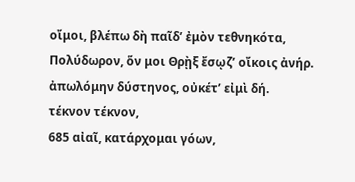οἴμοι, βλέπω δὴ παῖδʼ ἐμὸν τεθνηκότα,
Πολύδωρον, ὅν μοι Θρῂξ ἔσῳζʼ οἴκοις ἀνήρ.
ἀπωλόμην δύστηνος, οὐκέτʼ εἰμὶ δή.
τέκνον τέκνον,
685 αἰαῖ, κατάρχομαι γόων,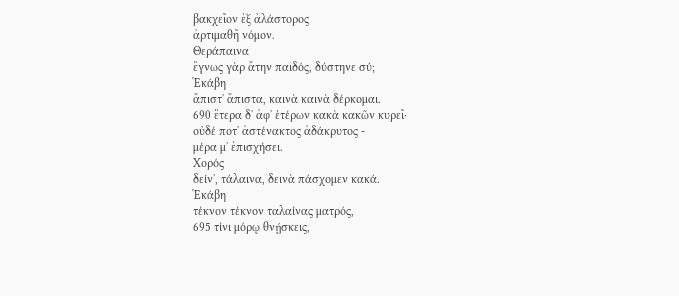βακχεῖον ἐξ ἀλάστορος
ἀρτιμαθῆ νόμον.
Θεράπαινα
ἔγνως γὰρ ἄτην παιδός, δύστηνε σύ;
Ἑκάβη
ἄπιστʼ ἄπιστα, καινὰ καινὰ δέρκομαι.
690 ἕτερα δʼ ἀφʼ ἑτέρων κακὰ κακῶν κυρεῖ·
οὐδέ ποτʼ ἀστένακτος ἀδάκρυτος -
μέρα μʼ ἐπισχήσει.
Χορός
δείνʼ, τάλαινα, δεινὰ πάσχομεν κακά.
Ἑκάβη
τέκνον τέκνον ταλαίνας ματρός,
695 τίνι μόρῳ θνῄσκεις,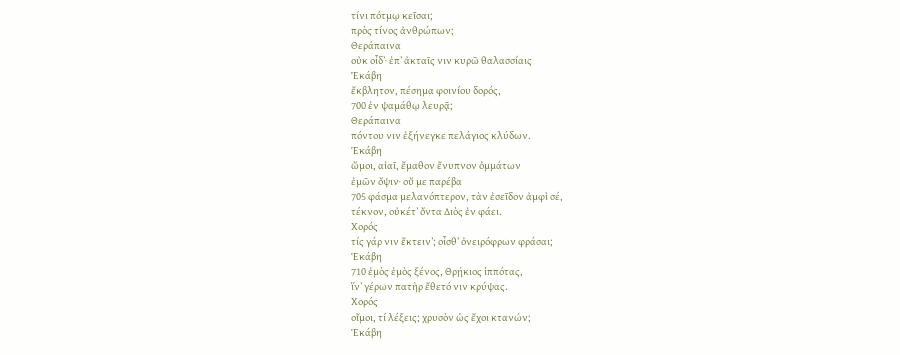τίνι πότμῳ κεῖσαι;
πρὸς τίνος ἀνθρώπων;
Θεράπαινα
οὐκ οἶδʼ· ἐπʼ ἀκταῖς νιν κυρῶ θαλασσίαις
Ἑκάβη
ἔκβλητον, πέσημα φοινίου δορός,
700 ἐν ψαμάθῳ λευρᾷ;
Θεράπαινα
πόντου νιν ἐξήνεγκε πελάγιος κλύδων.
Ἑκάβη
ὤμοι, αἰαῖ, ἔμαθον ἔνυπνον ὀμμάτων
ἐμῶν ὄψιν· οὔ με παρέβα
705 φάσμα μελανόπτερον, τὰν ἐσεῖδον ἀμφὶ σέ,
τέκνον, οὐκέτʼ ὄντα Διὸς ἐν φάει.
Χορός
τίς γάρ νιν ἔκτεινʼ; οἶσθʼ ὀνειρόφρων φράσαι;
Ἑκάβη
710 ἐμὸς ἐμὸς ξένος, Θρῄκιος ἱππότας,
ἵνʼ γέρων πατὴρ ἔθετό νιν κρύψας.
Χορός
οἴμοι, τί λέξεις; χρυσὸν ὡς ἔχοι κτανών;
Ἑκάβη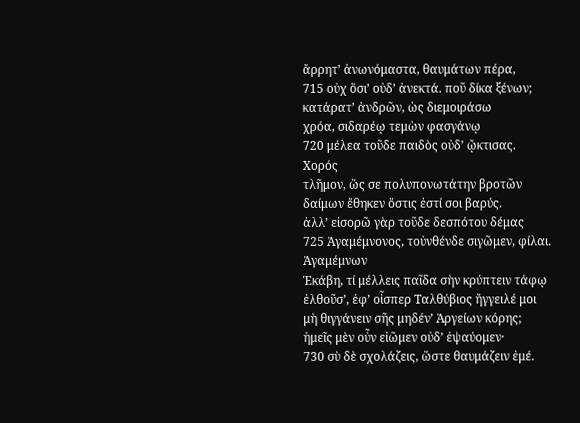ἄρρητʼ ἀνωνόμαστα, θαυμάτων πέρα,
715 οὐχ ὅσιʼ οὐδʼ ἀνεκτά. ποῦ δίκα ξένων;
κατάρατʼ ἀνδρῶν, ὡς διεμοιράσω
χρόα, σιδαρέῳ τεμὼν φασγάνῳ
720 μέλεα τοῦδε παιδὸς οὐδʼ ᾤκτισας.
Χορός
τλῆμον, ὥς σε πολυπονωτάτην βροτῶν
δαίμων ἔθηκεν ὅστις ἐστί σοι βαρύς.
ἀλλʼ εἰσορῶ γὰρ τοῦδε δεσπότου δέμας
725 Ἀγαμέμνονος, τοὐνθένδε σιγῶμεν, φίλαι.
Ἀγαμέμνων
Ἑκάβη, τί μέλλεις παῖδα σὴν κρύπτειν τάφῳ
ἐλθοῦσʼ, ἐφʼ οἷσπερ Ταλθύβιος ἤγγειλέ μοι
μὴ θιγγάνειν σῆς μηδένʼ Ἀργείων κόρης;
ἡμεῖς μὲν οὖν εἰῶμεν οὐδʼ ἐψαύομεν·
730 σὺ δὲ σχολάζεις, ὥστε θαυμάζειν ἐμέ.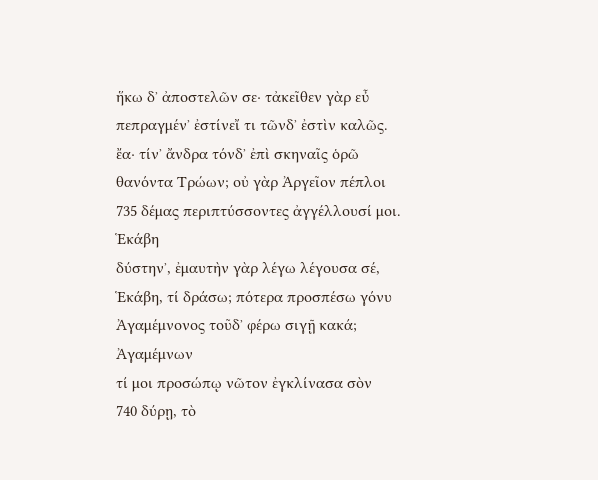ἥκω δʼ ἀποστελῶν σε· τἀκεῖθεν γὰρ εὖ
πεπραγμένʼ ἐστίνεἴ τι τῶνδʼ ἐστὶν καλῶς.
ἔα· τίνʼ ἄνδρα τόνδʼ ἐπὶ σκηναῖς ὁρῶ
θανόντα Τρώων; οὐ γὰρ Ἀργεῖον πέπλοι
735 δέμας περιπτύσσοντες ἀγγέλλουσί μοι.
Ἑκάβη
δύστηνʼ, ἐμαυτὴν γὰρ λέγω λέγουσα σέ,
Ἑκάβη, τί δράσω; πότερα προσπέσω γόνυ
Ἀγαμέμνονος τοῦδʼ φέρω σιγῇ κακά;
Ἀγαμέμνων
τί μοι προσώπῳ νῶτον ἐγκλίνασα σὸν
740 δύρῃ, τὸ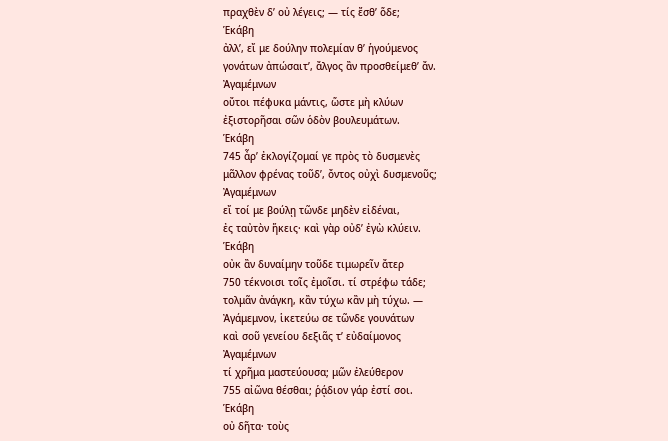πραχθὲν δʼ οὐ λέγεις; — τίς ἔσθʼ ὅδε;
Ἑκάβη
ἀλλʼ, εἴ με δούλην πολεμίαν θʼ ἡγούμενος
γονάτων ἀπώσαιτʼ, ἄλγος ἂν προσθείμεθʼ ἄν.
Ἀγαμέμνων
οὔτοι πέφυκα μάντις, ὥστε μὴ κλύων
ἐξιστορῆσαι σῶν ὁδὸν βουλευμάτων.
Ἑκάβη
745 ἆρʼ ἐκλογίζομαί γε πρὸς τὸ δυσμενὲς
μᾶλλον φρένας τοῦδʼ, ὄντος οὐχὶ δυσμενοῦς;
Ἀγαμέμνων
εἴ τοί με βούλῃ τῶνδε μηδὲν εἰδέναι,
ἐς ταὐτὸν ἥκεις· καὶ γὰρ οὐδʼ ἐγὼ κλύειν.
Ἑκάβη
οὐκ ἂν δυναίμην τοῦδε τιμωρεῖν ἄτερ
750 τέκνοισι τοῖς ἐμοῖσι. τί στρέφω τάδε;
τολμᾶν ἀνάγκη, κἂν τύχω κἂν μὴ τύχω. —
Ἀγάμεμνον, ἱκετεύω σε τῶνδε γουνάτων
καὶ σοῦ γενείου δεξιᾶς τʼ εὐδαίμονος
Ἀγαμέμνων
τί χρῆμα μαστεύουσα; μῶν ἐλεύθερον
755 αἰῶνα θέσθαι; ῥᾴδιον γάρ ἐστί σοι.
Ἑκάβη
οὐ δῆτα· τοὺς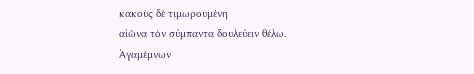κακοὺς δὲ τιμωρουμένη
αἰῶνα τὸν σύμπαντα δουλεύειν θέλω.
Ἀγαμέμνων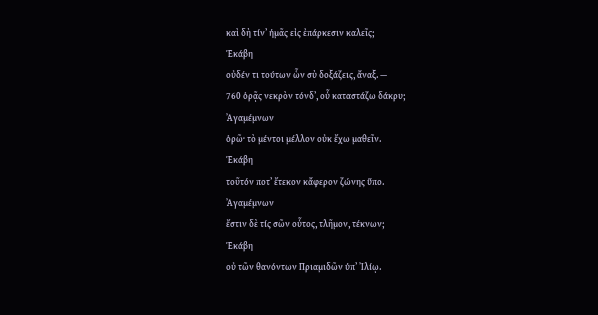καὶ δὴ τίνʼ ἡμᾶς εἰς ἐπάρκεσιν καλεῖς;
Ἑκάβη
οὐδέν τι τούτων ὧν σὺ δοξάζεις, ἄναξ. —
760 ὁρᾷς νεκρὸν τόνδʼ, οὗ καταστάζω δάκρυ;
Ἀγαμέμνων
ὁρῶ· τὸ μέντοι μέλλον οὐκ ἔχω μαθεῖν.
Ἑκάβη
τοῦτόν ποτʼ ἔτεκον κἄφερον ζώνης ὕπο.
Ἀγαμέμνων
ἔστιν δὲ τίς σῶν οὗτος, τλῆμον, τέκνων;
Ἑκάβη
οὐ τῶν θανόντων Πριαμιδῶν ὑπʼ Ἰλίῳ.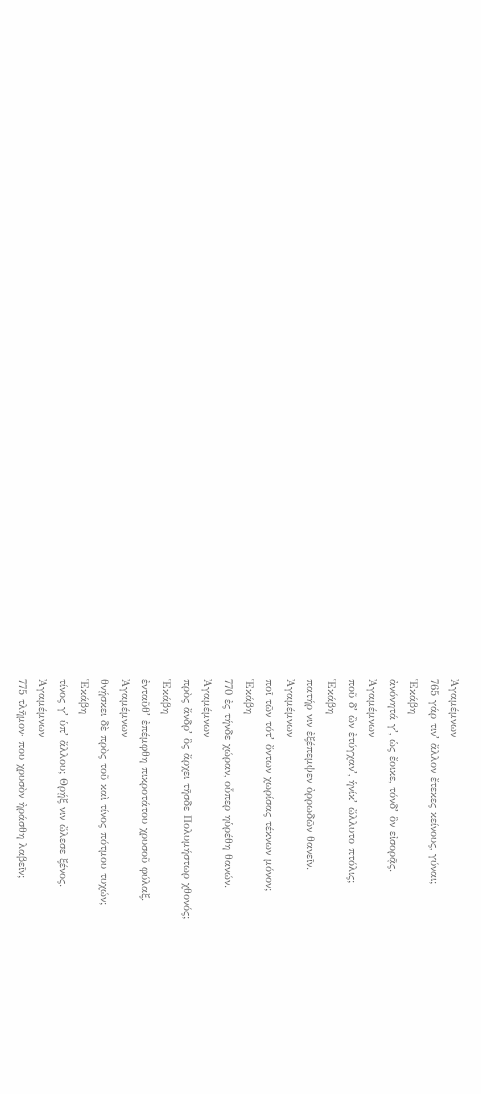Ἀγαμέμνων
765 γάρ τινʼ ἄλλον ἔτεκες κείνους, γύναι;
Ἑκάβη
ἀνόνητά γʼ, ὡς ἔοικε, τόνδʼ ὃν εἰσορᾷς.
Ἀγαμέμνων
ποῦ δʼ ὢν ἐτύγχανʼ, ἡνίκʼ ὤλλυτο πτόλις;
Ἑκάβη
πατήρ νιν ἐξέπεμψεν ὀρρωδῶν θανεῖν.
Ἀγαμέμνων
ποῖ τῶν τότʼ ὄντων χωρίσας τέκνων μόνον;
Ἑκάβη
770 ἐς τήνδε χώραν, οὗπερ ηὑρέθη θανών.
Ἀγαμέμνων
πρὸς ἄνδρʼ ὃς ἄρχει τῆσδε Πολυμήστωρ χθονός;
Ἑκάβη
ἐνταῦθʼ ἐπέμφθη πικροτάτου χρυσοῦ φύλαξ.
Ἀγαμέμνων
θνῄσκει δὲ πρὸς τοῦ καὶ τίνος πότμου τυχών;
Ἑκάβη
τίνος γʼ ὑπʼ ἄλλου; Θρῄξ νιν ὤλεσε ξένος.
Ἀγαμέμνων
775 τλῆμον· που χρυσὸν ἠράσθη λαβεῖν;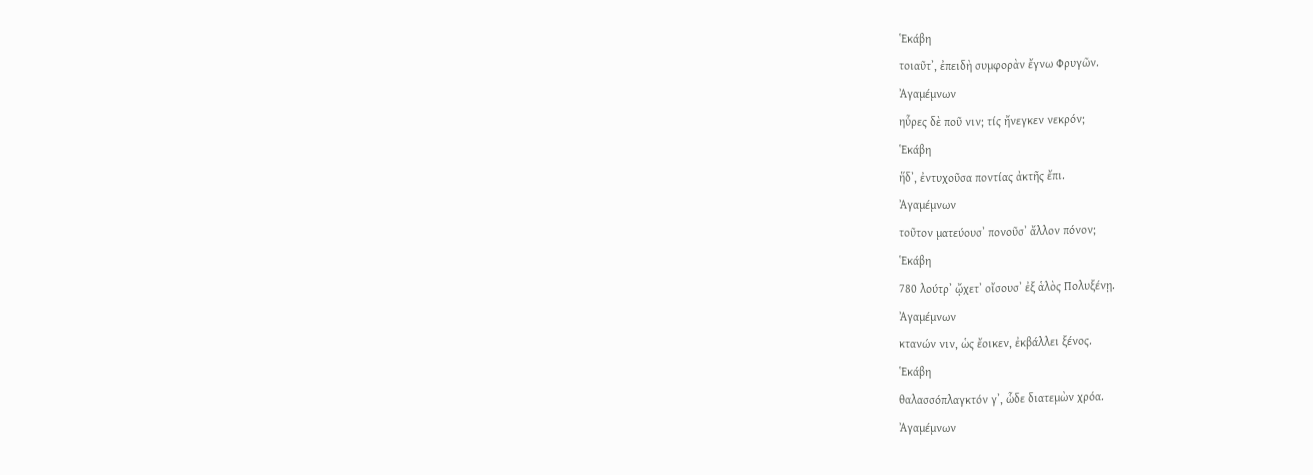Ἑκάβη
τοιαῦτʼ, ἐπειδὴ συμφορὰν ἔγνω Φρυγῶν.
Ἀγαμέμνων
ηὗρες δὲ ποῦ νιν; τίς ἤνεγκεν νεκρόν;
Ἑκάβη
ἥδʼ, ἐντυχοῦσα ποντίας ἀκτῆς ἔπι.
Ἀγαμέμνων
τοῦτον ματεύουσʼ πονοῦσʼ ἄλλον πόνον;
Ἑκάβη
780 λούτρʼ ᾤχετʼ οἴσουσʼ ἐξ ἁλὸς Πολυξένῃ.
Ἀγαμέμνων
κτανών νιν, ὡς ἔοικεν, ἐκβάλλει ξένος.
Ἑκάβη
θαλασσόπλαγκτόν γʼ, ὧδε διατεμὼν χρόα.
Ἀγαμέμνων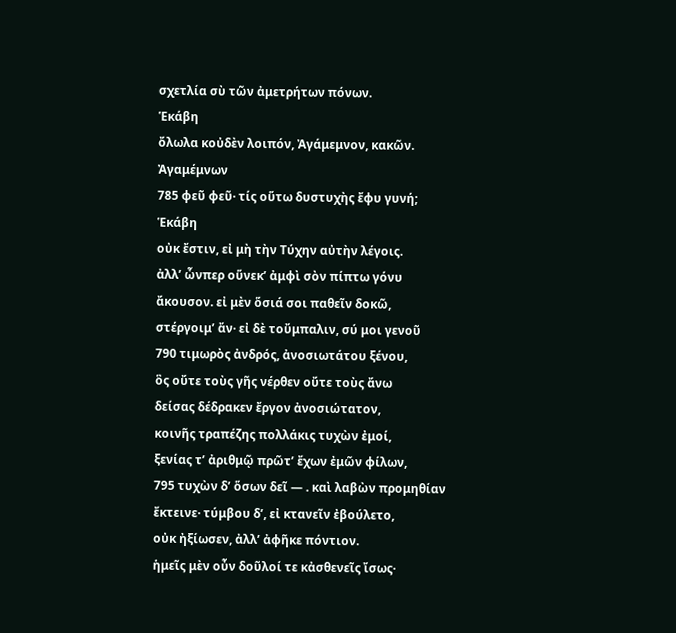σχετλία σὺ τῶν ἀμετρήτων πόνων.
Ἑκάβη
ὄλωλα κοὐδὲν λοιπόν, Ἀγάμεμνον, κακῶν.
Ἀγαμέμνων
785 φεῦ φεῦ· τίς οὕτω δυστυχὴς ἔφυ γυνή;
Ἑκάβη
οὐκ ἔστιν, εἰ μὴ τὴν Τύχην αὐτὴν λέγοις.
ἀλλʼ ὧνπερ οὕνεκʼ ἀμφὶ σὸν πίπτω γόνυ
ἄκουσον. εἰ μὲν ὅσιά σοι παθεῖν δοκῶ,
στέργοιμʼ ἄν· εἰ δὲ τοὔμπαλιν, σύ μοι γενοῦ
790 τιμωρὸς ἀνδρός, ἀνοσιωτάτου ξένου,
ὃς οὔτε τοὺς γῆς νέρθεν οὔτε τοὺς ἄνω
δείσας δέδρακεν ἔργον ἀνοσιώτατον,
κοινῆς τραπέζης πολλάκις τυχὼν ἐμοί,
ξενίας τʼ ἀριθμῷ πρῶτʼ ἔχων ἐμῶν φίλων,
795 τυχὼν δʼ ὅσων δεῖ — . καὶ λαβὼν προμηθίαν
ἔκτεινε· τύμβου δʼ, εἰ κτανεῖν ἐβούλετο,
οὐκ ἠξίωσεν, ἀλλʼ ἀφῆκε πόντιον.
ἡμεῖς μὲν οὖν δοῦλοί τε κἀσθενεῖς ἴσως·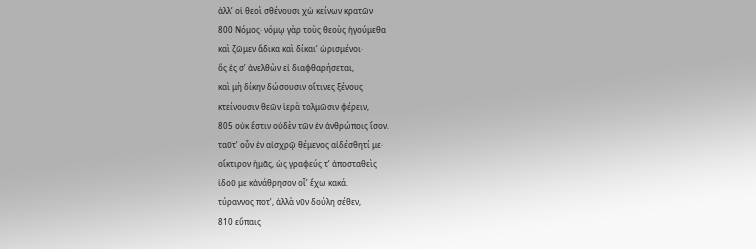ἀλλʼ οἱ θεοὶ σθένουσι χὡ κείνων κρατῶν
800 Νόμος· νόμῳ γὰρ τοὺς θεοὺς ἡγούμεθα
καὶ ζῶμεν ἄδικα καὶ δίκαιʼ ὡρισμένοι·
ὃς ἐς σʼ ἀνελθὼν εἰ διαφθαρήσεται,
καὶ μὴ δίκην δώσουσιν οἵτινες ξένους
κτείνουσιν θεῶν ἱερὰ τολμῶσιν φέρειν,
805 οὐκ ἔστιν οὐδὲν τῶν ἐν ἀνθρώποις ἴσον.
ταῦτʼ οὖν ἐν αἰσχρῷ θέμενος αἰδέσθητί με·
οἴκτιρον ἡμᾶς, ὡς γραφεύς τʼ ἀποσταθεὶς
ἰδοῦ με κἀνάθρησον οἷʼ ἔχω κακά.
τύραννος ποτʼ, ἀλλὰ νῦν δούλη σέθεν,
810 εὔπαις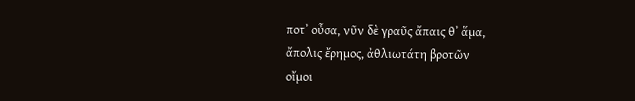ποτʼ οὖσα, νῦν δὲ γραῦς ἄπαις θʼ ἅμα,
ἄπολις ἔρημος, ἀθλιωτάτη βροτῶν
οἴμοι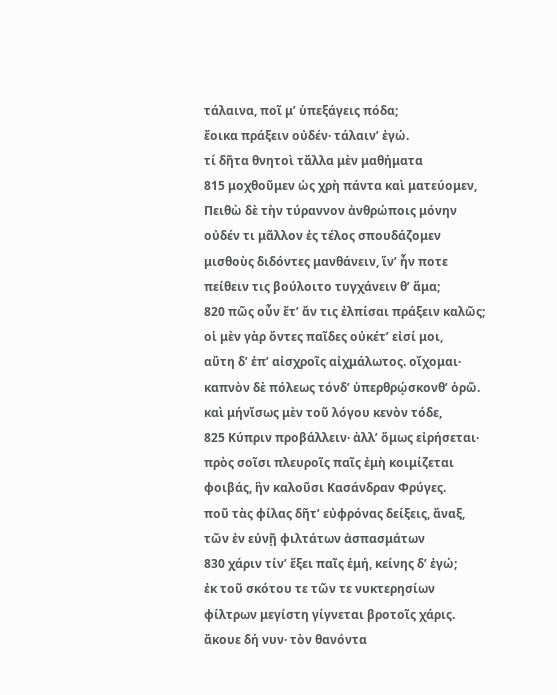τάλαινα, ποῖ μʼ ὑπεξάγεις πόδα;
ἔοικα πράξειν οὐδέν· τάλαινʼ ἐγώ.
τί δῆτα θνητοὶ τἄλλα μὲν μαθήματα
815 μοχθοῦμεν ὡς χρὴ πάντα καὶ ματεύομεν,
Πειθὼ δὲ τὴν τύραννον ἀνθρώποις μόνην
οὐδέν τι μᾶλλον ἐς τέλος σπουδάζομεν
μισθοὺς διδόντες μανθάνειν, ἵνʼ ἦν ποτε
πείθειν τις βούλοιτο τυγχάνειν θʼ ἅμα;
820 πῶς οὖν ἔτʼ ἄν τις ἐλπίσαι πράξειν καλῶς;
οἱ μὲν γὰρ ὄντες παῖδες οὐκέτʼ εἰσί μοι,
αὕτη δʼ ἐπʼ αἰσχροῖς αἰχμάλωτος. οἴχομαι·
καπνὸν δὲ πόλεως τόνδʼ ὑπερθρῴσκονθʼ ὁρῶ.
καὶ μήνἴσως μὲν τοῦ λόγου κενὸν τόδε,
825 Κύπριν προβάλλειν· ἀλλʼ ὅμως εἰρήσεται·
πρὸς σοῖσι πλευροῖς παῖς ἐμὴ κοιμίζεται
φοιβάς, ἣν καλοῦσι Κασάνδραν Φρύγες.
ποῦ τὰς φίλας δῆτʼ εὐφρόνας δείξεις, ἄναξ,
τῶν ἐν εὐνῇ φιλτάτων ἀσπασμάτων
830 χάριν τίνʼ ἕξει παῖς ἐμή, κείνης δʼ ἐγώ;
ἐκ τοῦ σκότου τε τῶν τε νυκτερησίων
φίλτρων μεγίστη γίγνεται βροτοῖς χάρις.
ἄκουε δή νυν· τὸν θανόντα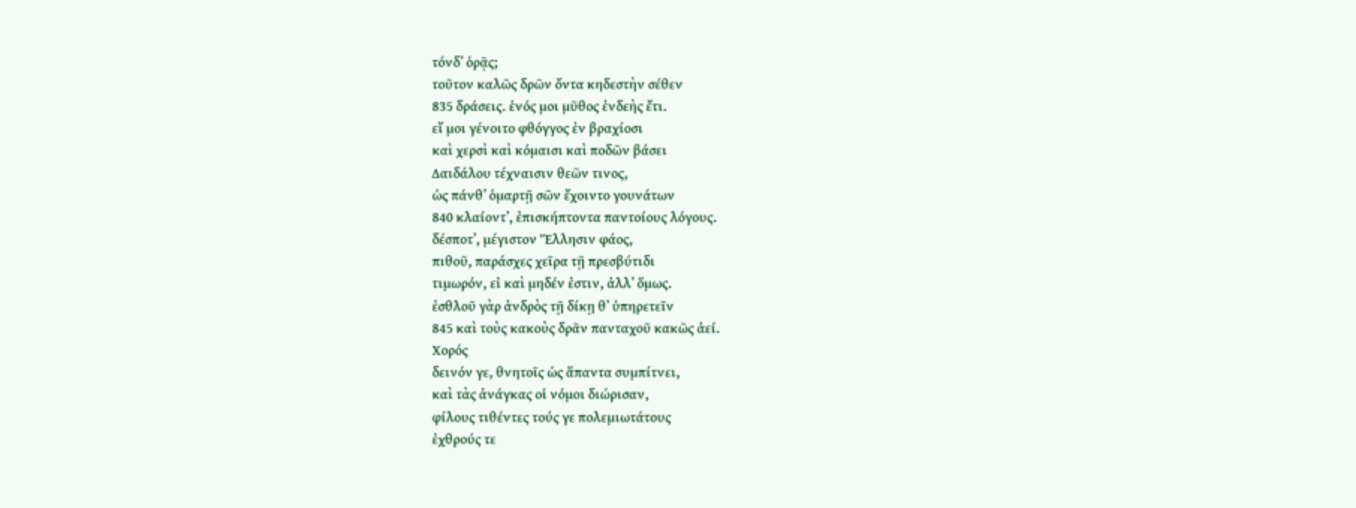τόνδʼ ὁρᾷς;
τοῦτον καλῶς δρῶν ὄντα κηδεστὴν σέθεν
835 δράσεις. ἑνός μοι μῦθος ἐνδεὴς ἔτι.
εἴ μοι γένοιτο φθόγγος ἐν βραχίοσι
καὶ χερσὶ καὶ κόμαισι καὶ ποδῶν βάσει
Δαιδάλου τέχναισιν θεῶν τινος,
ὡς πάνθʼ ὁμαρτῇ σῶν ἔχοιντο γουνάτων
840 κλαίοντʼ, ἐπισκήπτοντα παντοίους λόγους.
δέσποτʼ, μέγιστον Ἕλλησιν φάος,
πιθοῦ, παράσχες χεῖρα τῇ πρεσβύτιδι
τιμωρόν, εἰ καὶ μηδέν ἐστιν, ἀλλʼ ὅμως.
ἐσθλοῦ γὰρ ἀνδρὸς τῇ δίκῃ θʼ ὑπηρετεῖν
845 καὶ τοὺς κακοὺς δρᾶν πανταχοῦ κακῶς ἀεί.
Χορός
δεινόν γε, θνητοῖς ὡς ἅπαντα συμπίτνει,
καὶ τὰς ἀνάγκας οἱ νόμοι διώρισαν,
φίλους τιθέντες τούς γε πολεμιωτάτους
ἐχθρούς τε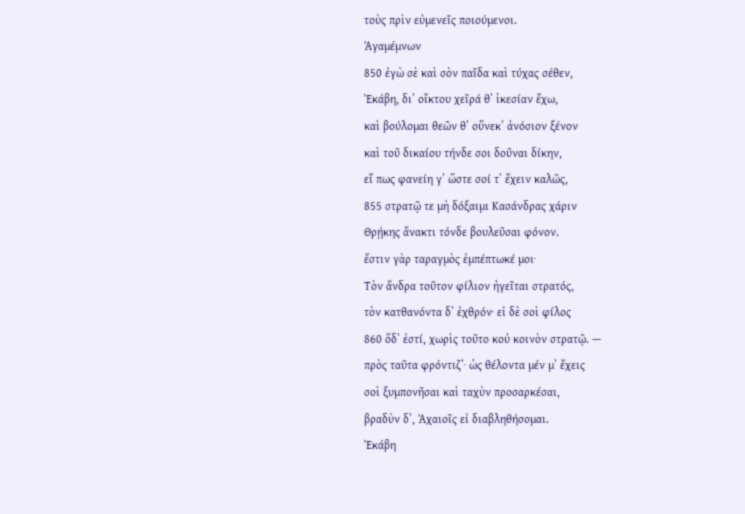τοὺς πρὶν εὐμενεῖς ποιούμενοι.
Ἀγαμέμνων
850 ἐγὼ σὲ καὶ σὸν παῖδα καὶ τύχας σέθεν,
Ἑκάβη, διʼ οἴκτου χεῖρά θʼ ἱκεσίαν ἔχω,
καὶ βούλομαι θεῶν θʼ οὕνεκʼ ἀνόσιον ξένον
καὶ τοῦ δικαίου τήνδε σοι δοῦναι δίκην,
εἴ πως φανείη γʼ ὥστε σοί τʼ ἔχειν καλῶς,
855 στρατῷ τε μὴ δόξαιμι Κασάνδρας χάριν
Θρῄκης ἄνακτι τόνδε βουλεῦσαι φόνον.
ἔστιν γὰρ ταραγμὸς ἐμπέπτωκέ μοι·
Τὸν ἄνδρα τοῦτον φίλιον ἡγεῖται στρατός,
τὸν κατθανόντα δʼ ἐχθρόν· εἰ δὲ σοὶ φίλος
860 ὅδʼ ἐστί, χωρὶς τοῦτο κοὐ κοινὸν στρατῷ. —
πρὸς ταῦτα φρόντιζʼ· ὡς θέλοντα μέν μʼ ἔχεις
σοὶ ξυμπονῆσαι καὶ ταχὺν προσαρκέσαι,
βραδὺν δʼ, Ἀχαιοῖς εἰ διαβληθήσομαι.
Ἑκάβη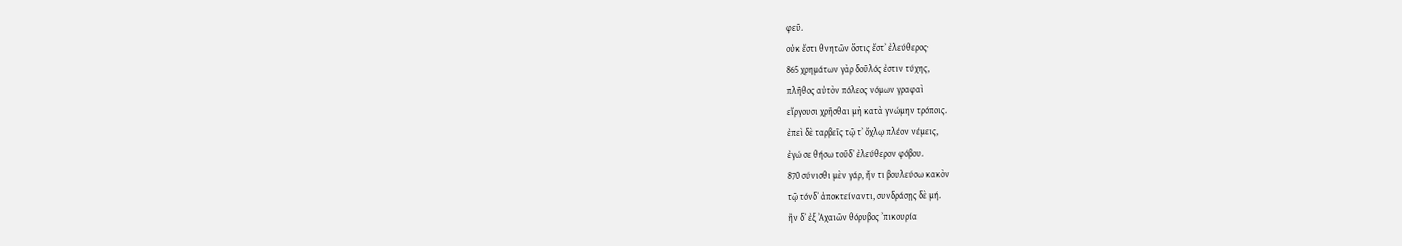φεῦ.
οὐκ ἔστι θνητῶν ὅστις ἔστʼ ἐλεύθερος·
865 χρημάτων γὰρ δοῦλός ἐστιν τύχης,
πλῆθος αὐτὸν πόλεος νόμων γραφαὶ
εἴργουσι χρῆσθαι μὴ κατὰ γνώμην τρόποις.
ἐπεὶ δὲ ταρβεῖς τῷ τʼ ὄχλῳ πλέον νέμεις,
ἐγώ σε θήσω τοῦδʼ ἐλεύθερον φόβου.
870 σύνισθι μὲν γάρ, ἤν τι βουλεύσω κακὸν
τῷ τόνδʼ ἀποκτείναντι, συνδράσῃς δὲ μή.
ἢν δʼ ἐξ Ἀχαιῶν θόρυβος ʼπικουρία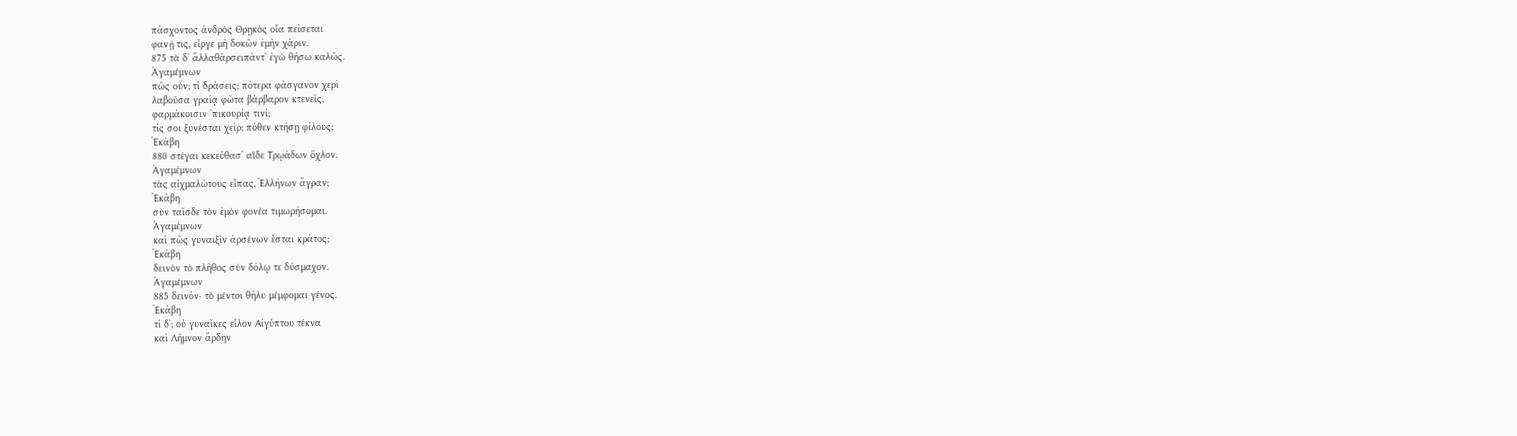πάσχοντος ἀνδρὸς Θρῃκὸς οἷα πείσεται
φανῇ τις, εἶργε μὴ δοκῶν ἐμὴν χάριν.
875 τὰ δʼ ἄλλαθάρσειπάντʼ ἐγὼ θήσω καλῶς.
Ἀγαμέμνων
πῶς οὖν; τί δράσεις; πότερα φάσγανον χερὶ
λαβοῦσα γραίᾳ φῶτα βάρβαρον κτενεῖς,
φαρμάκοισιν ʼπικουρίᾳ τινί;
τίς σοι ξυνέσται χείρ; πόθεν κτήσῃ φίλους;
Ἑκάβη
880 στέγαι κεκεύθασʼ αἵδε Τρῳάδων ὄχλον.
Ἀγαμέμνων
τὰς αἰχμαλώτους εἶπας, Ἑλλήνων ἄγραν;
Ἑκάβη
σὺν ταῖσδε τὸν ἐμὸν φονέα τιμωρήσομαι.
Ἀγαμέμνων
καὶ πῶς γυναιξὶν ἀρσένων ἔσται κράτος;
Ἑκάβη
δεινὸν τὸ πλῆθος σὺν δόλῳ τε δύσμαχον.
Ἀγαμέμνων
885 δεινόν· τὸ μέντοι θῆλυ μέμφομαι γένος.
Ἑκάβη
τί δʼ; οὐ γυναῖκες εἷλον Αἰγύπτου τέκνα
καὶ Λῆμνον ἄρδην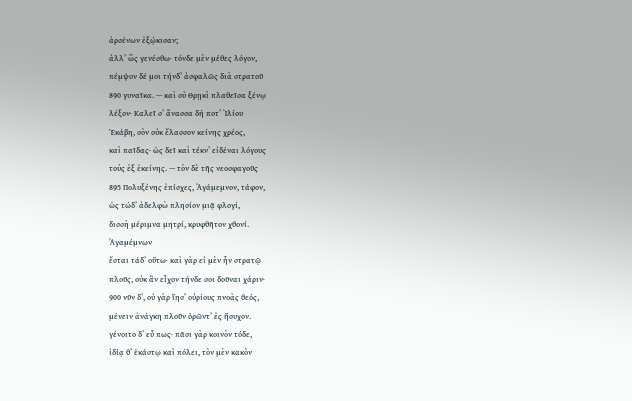ἀρσένων ἐξῴκισαν;
ἀλλʼ ὣς γενέσθω· τόνδε μὲν μέθες λόγον,
πέμψον δέ μοι τήνδʼ ἀσφαλῶς διὰ στρατοῦ
890 γυναῖκα. — καὶ σὺ Θρῃκὶ πλαθεῖσα ξένῳ
λέξον· Καλεῖ σʼ ἄνασσα δή ποτʼ Ἰλίου
Ἑκάβη, σὸν οὐκ ἔλασσον κείνης χρέος,
καὶ παῖδας· ὡς δεῖ καὶ τέκνʼ εἰδέναι λόγους
τοὺς ἐξ ἐκείνης. — τὸν δὲ τῆς νεοσφαγοῦς
895 Πολυξένης ἐπίσχες, Ἀγάμεμνον, τάφον,
ὡς τώδʼ ἀδελφὼ πλησίον μιᾷ φλογί,
δισσὴ μέριμνα μητρί, κρυφθῆτον χθονί.
Ἀγαμέμνων
ἔσται τάδʼ οὕτω· καὶ γὰρ εἰ μὲν ἦν στρατῷ
πλοῦς, οὐκ ἂν εἶχον τήνδε σοι δοῦναι χάριν·
900 νῦν δʼ, οὐ γὰρ ἵησʼ οὐρίους πνοὰς θεός,
μένειν ἀνάγκη πλοῦν ὁρῶντʼ ἐς ἥσυχον.
γένοιτο δʼ εὖ πως· πᾶσι γὰρ κοινὸν τόδε,
ἰδίᾳ θʼ ἑκάστῳ καὶ πόλει, τὸν μὲν κακὸν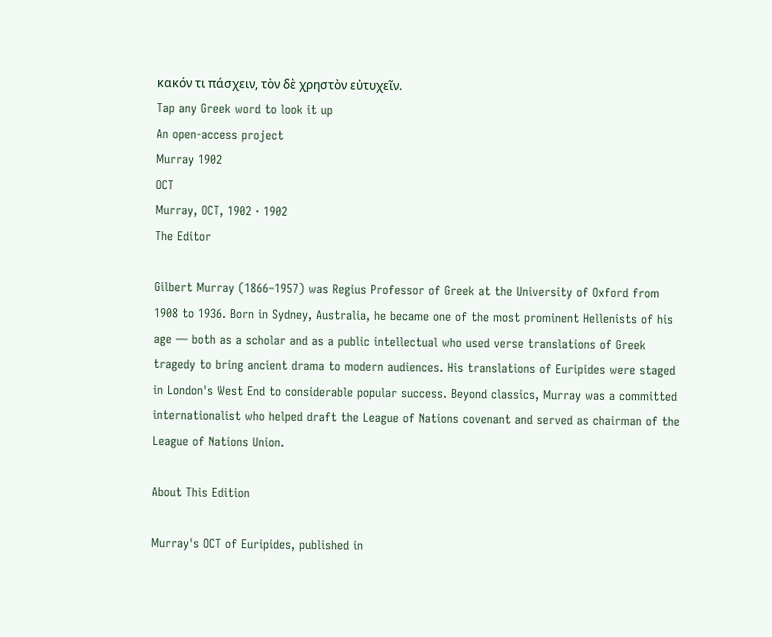κακόν τι πάσχειν, τὸν δὲ χρηστὸν εὐτυχεῖν.
Tap any Greek word to look it up
An open-access project
Murray 1902
OCT
Murray, OCT, 1902 · 1902
The Editor

Gilbert Murray (1866–1957) was Regius Professor of Greek at the University of Oxford from 1908 to 1936. Born in Sydney, Australia, he became one of the most prominent Hellenists of his age — both as a scholar and as a public intellectual who used verse translations of Greek tragedy to bring ancient drama to modern audiences. His translations of Euripides were staged in London's West End to considerable popular success. Beyond classics, Murray was a committed internationalist who helped draft the League of Nations covenant and served as chairman of the League of Nations Union.

About This Edition

Murray's OCT of Euripides, published in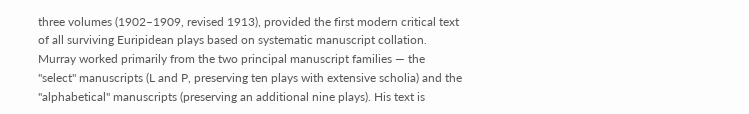three volumes (1902–1909, revised 1913), provided the first modern critical text of all surviving Euripidean plays based on systematic manuscript collation. Murray worked primarily from the two principal manuscript families — the "select" manuscripts (L and P, preserving ten plays with extensive scholia) and the "alphabetical" manuscripts (preserving an additional nine plays). His text is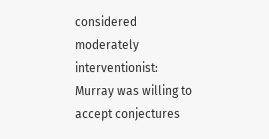considered moderately interventionist: Murray was willing to accept conjectures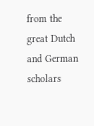from the great Dutch and German scholars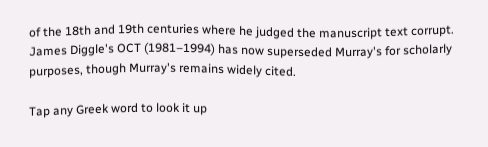of the 18th and 19th centuries where he judged the manuscript text corrupt. James Diggle's OCT (1981–1994) has now superseded Murray's for scholarly purposes, though Murray's remains widely cited.

Tap any Greek word to look it up